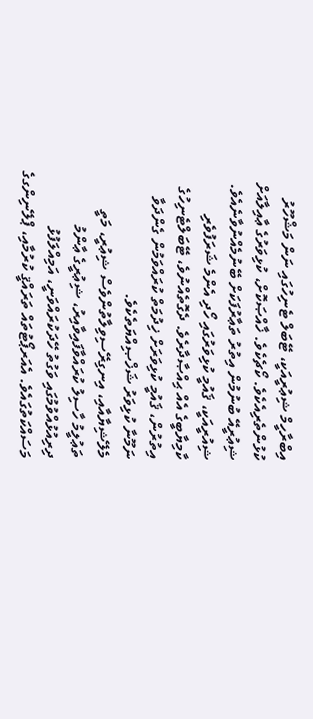އިބްރާހީމް ޝިޢުރީއަކީ، ޓޭބަލް ޓެނިހުގައި ނަން މަޝްހޫރު ކުޅުންތެރިއެކެވެ. ކޯޗެކެވެ. ޚާއްޞަކޮށް، ކުޅިވަރުގެ ޢާއިލާއަށް ޝިޢުރީއޭ ބުނުމުން އިތުރު ތަޢާރުފަކަށް ބޭނުމެއްނުވާނެއެވެ. ޝިއުރީއަކީ، ޤައުމީ ކުޅިވަރުގައި ހޯދި އެންމެ ޝަރަފުވެރި ކާމިޔާބީގެ އެއް ޙިއްޞާދާރެވެ. ދެގޮތެއްނުވެ، ޓޭބަލްޓެނިހުގެ އިތުރުން، ޤައުމީ ކުޅިވަރަށް ޚިދުމަތް ކުރައްވަމުން ގެންދަވާ ނަމޫނާ ކުޅިވަރު ޝަޚްޞިއްޔަތެކެވެ.
މެލޭޝިޔާއާއި، އިނގިރޭސިވިލާތުންވެސް ޝިޢުރީ، މަތީ ތަޢުލީމު ހާސިލު ކުރައްވާފައިވާއިރު، ޝިޢުރީގެ ޢާންމު ދިރިއުޅުއްވުމުގައި ވަގުތު ހޭދަކުރައްވަނީ، އަމިއްލަފުޅު މަސައްކަތުގައެވެ. އެއަރޕޯޓުތައް ތަރައްޤީ ކުރުމާއި، ޕްލޭނިންގގެ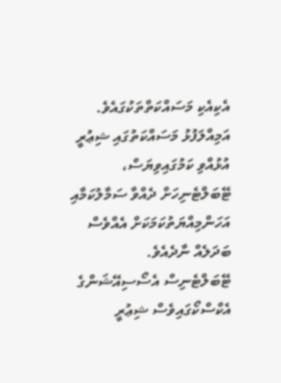އެކިއެކި މަސައްކަތްތަކުގައެވެ. އަމިއްލަފުޅު މަސައްކަތުގައި ޝިޢުރީ އުޅުއްވި ކަމުގައިވިޔަސް، ޓޭބަލްޓެނިހަށް ދެއްވާ ސަމާލުކަމާއި އަހަންމިއްޔަތުކަމަކަށް އެއްވެސް ބަދަލެއް ނާދެއެވެ.
ޓޭބަލްޓެނިސް އެސޯސިއޭޝަންގެ އެކްސްކޯގައިވެސް ޝިޢުރީ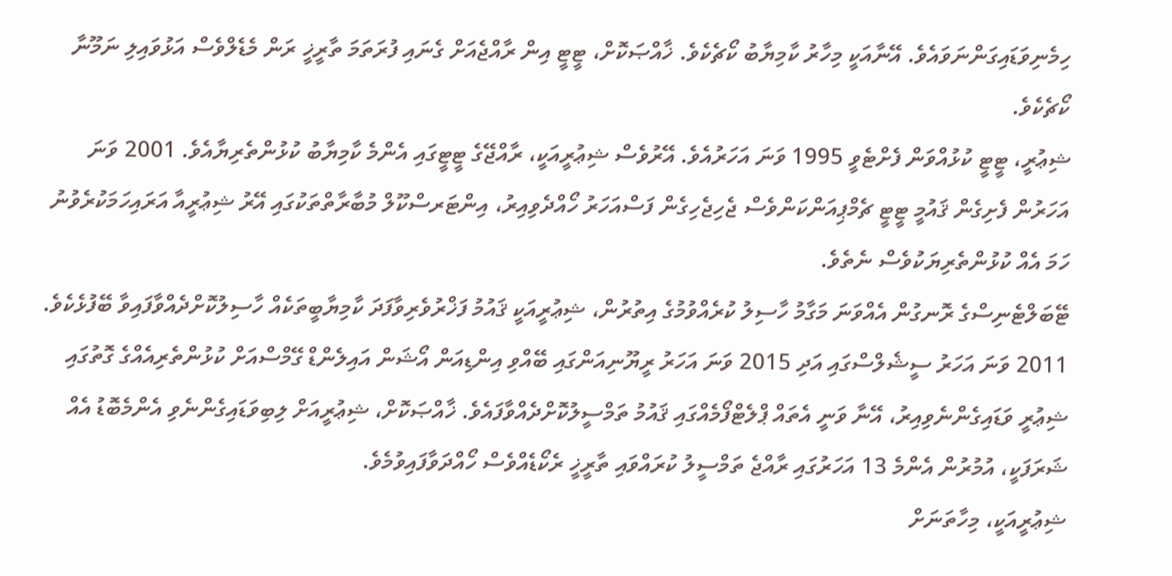ހިމެނިވަޑައިގަންނަވައެވެ. އޭނާއަކީ މިހާރު ކާމިޔާބު ކޯޗެކެވެ. ޚާއްޞަކޮށް، ޓީޓީ އިން ރާއްޖެއަށް ގެނައި ފުރަތަމަ ތާރީޚީ ރަން މެޑެލްވެސް އަޅުވައިލި ނަމޫނާ ކޯޗެކެވެ.
ޝިޢުރީ، ޓީޓީ ކުޅުއްވަން ފެށްޓެވީ 1995 ވަނަ އަހަރުއެވެ. އޭރުވެސް ޝިޢުރީއަކީ، ރާއްޖޭގެ ޓީޓީގައި އެންމެ ކާމިޔާބު ކުޅުންތެރިޔާއެވެ. 2001 ވަނަ އަހަރުން ފެށިގެން ޤައުމީ ޓީޓީ ޗެމްޕިއަންކަންވެސް ޖެހިޖެހިގެން ފަސްއަހަރު ހޯއްދެވިއިރު، އިންޓަރސްކޫލް މުބާރާތްތަކުގައި އޭރު ޝިޢުރީއާ އަރައިހަމަކުރެވުނު ހަމަ އެއް ކުޅުންތެރިޔަކުވެސް ނެތެވެ.
ޓޭބަލްޓެނިސްގެ ރޮނގުން އެއްވަނަ މަގާމު ހާސިލު ކުރެއްވުމުގެ އިތުރުން، ޝިޢުރީއަކީ ޤައުމު ފަޚްރުވެރިވާފަދަ ކާމިޔާބީތަކެއް ހާސިލުކޮށްދެއްވާފައިވާ ބޭފުޅެކެވެ. 2011 ވަނަ އަހަރު ސީޝެލްސްގައި އަދި 2015 ވަނަ އަހަރު ރީޔޫނިއަންގައި ބޭއްވި އިންޑިއަން އޯޝަން އައިލެންޑް ގޭމްސްއަށް ކުޅުންތެރިއެއްގެ ގޮތުގައި ޝިޢުރީ ވަޑައިގެންނެވިއިރު، އޭނާ ވަނީ އެތައް ޕްލެޓްފޯމެއްގައި ޤައުމު ތަމްސީލުކޮށްދެއްވާފައެވެ. ޚާއްޞަކޮށް، ޝިޢުރީއަށް ލިބިވަޑައިގެންނެވި އެންމެބޮޑު އެއް ޝަރަފަކީ، އުމުރުން އެންމެ 13 އަހަރުގައި ރާއްޖެ ތަމްސީލު ކުރައްވައި ތާރީޚީ ރެކޯޑެއްވެސް ހޯއްދަވާފައިވުމެވެ.
ޝިޢުރީއަކީ، މިހާތަނަށް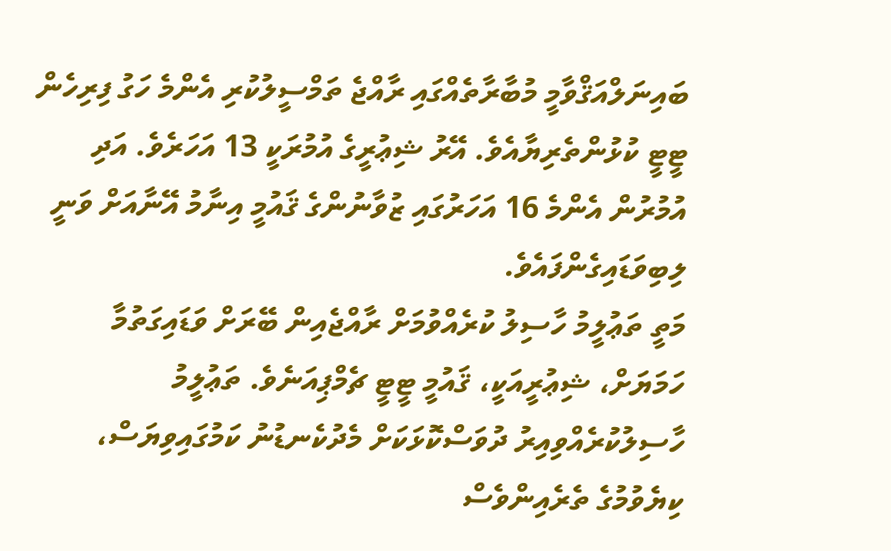ބައިނަލްއަޤްވާމީ މުބާރާތެއްގައި ރާއްޖެ ތަމްސީލުކުރި އެންމެ ހަގު ފިރިހެން ޓީޓީ ކުޅުންތެރިޔާއެވެ. އޭރު ޝިޢުރީގެ އުމުރަކީ 13 އަހަރެވެ. އަދި އުމުރުން އެންމެ 16 އަހަރުގައި ޒުވާނުންގެ ޤައުމީ އިނާމު އޭނާއަށް ވަނީ ލިބިވަޑައިގެންފައެވެ.
މަތީ ތަޢުލީމު ހާސިލު ކުރެއްވުމަށް ރާއްޖެއިން ބޭރަށް ވަޑައިގަތުމާ ހަމަޔަށް، ޝިޢުރީއަކީ، ޤައުމީ ޓީޓީ ޗެމްޕިއަނެވެ. ތަޢުލީމު ހާސިލުކުރެއްވިއިރު ދުވަސްކޮޅަކަށް މެދުކެނޑުނު ކަމުގައިވިޔަސް، ކިޔެވުމުގެ ތެރެއިންވެސް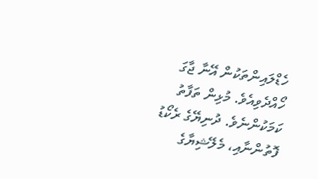ހެޑްލައިންތަކުން އޭނާ ޖާގަ ހޯއްދެވިއެވެ. މުޅިން ތަފާތު ކަމަކުންނެވެ. ދުނިޔޭގެ ރެކޯޑު ފޮތުންނާއި، މެލޭޝިޔާގެ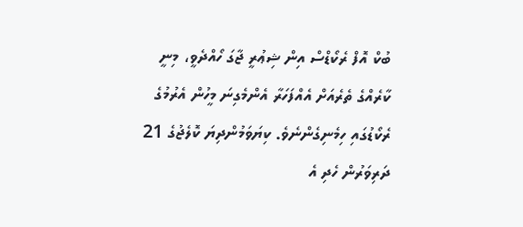ބުކް އޮފް ރެކޯޑްސް އިން ޝިޢުރީ ޖާގަ ހޯއްދެވީ، މިނީ ކާރެއްގެ ތެރެއަށް އެއްފަހަރާ އެންމެގިނަ މީހުން އެރުމުގެ ރެކޯޑުގައި ހިމެނިގެންނެވެ. ކިޔަވަމުންދިޔަ ކޮލެޖުގެ 21 ދަރިވަރުން ހެދި އެ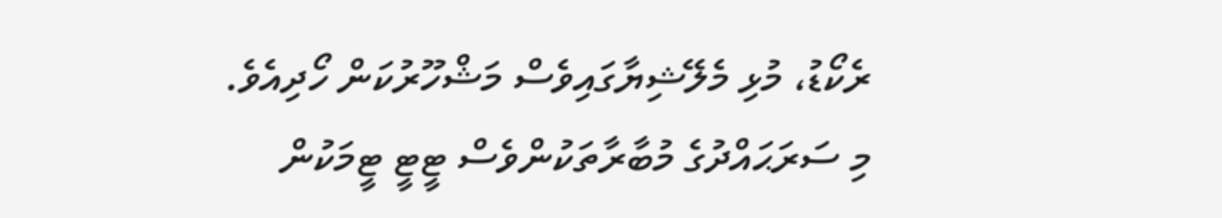ރެކޯޑު، މުޅި މެލޭޝިޔާގައިވެސް މަޝްހޫރުކަން ހޯދިއެވެ.
މި ސަރަޙައްދުގެ މުބާރާތަކުންވެސް ޓީޓީ ޓީމަކުން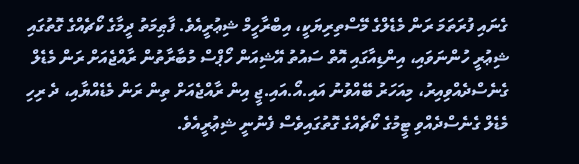ގެނައި ފުރަތަމަ ރަން މެޑެލްގެ މޭސްތިރިޔަކީ، އިބްރާހީމް ޝިޢުރީއެވެ. ފާޠިމަތު ދީމާގެ ކޯޗެއްގެ ގޮތުގައި ޝިޢުރީ ހުންނަވައި، އިންޑިއާގައި އޮތް ސައުތު އޭޝިއަން ހޯޕްސް މުބާރާތުން ރާއްޖެއަށް ރަން މެޑެލް ގެނެސްދެއްވިއިރު، މިއަހަރު ބޭއްވުނު އައި.އޯ.އައި.ޖީ އިން ރާއްޖެއަށް ތިން ރަން މެޑެއްޔާއި، ދެ ރިހި މެޑެލް ގެނެސްދެއްވި ޓީމުގެ ކޯޗެއްގެ ގޮތުގައިވެސް ފެނުނީ ޝިޢުރީއެވެ.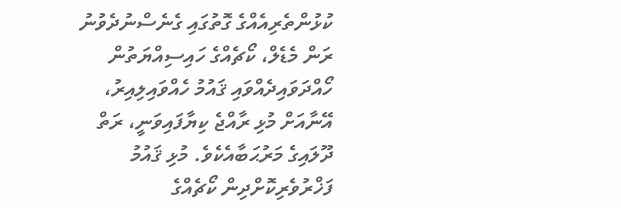ކުޅުންތެރިއެއްގެ ގޮތުގައި ގެނެސްނުދެވުނު ރަން މެޑެލް، ކޯޗެއްގެ ހައިސިއްޔަތުން ހޯއްދަވައިދެއްވައި ޤައުމު ހެއްވައިލިއިރު، އޭނާއަށް މުޅި ރާއްޖެ ކިޔާފައިވަނީ، ރަތް ދޫލައިގެ މަރުޙަބާއެކެވެ. މުޅި ޤައުމު ފަޚްރުވެރިކޮށްދިން ކޯޗެއްގެ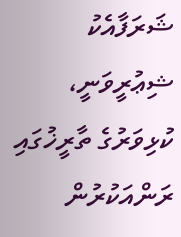ޝަރަފާއެކު ޝިޢުރީވަނީ، ކުޅިވަރުގެ ތާރީޚުގައި ރަންއަކުރުން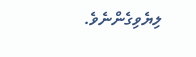ލިޔެވިގެންނެވެ.